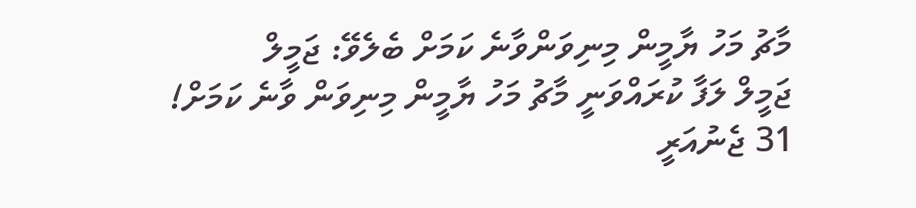މާޗު މަހު ޔާމީން މިނިވަންވާނެ ކަމަށް ބެލެވޭ: ޖަމީލް
ޖަމީލް ލަފާ ކުރައްވަނީ މާޗު މަހު ޔާމީން މިނިވަން ވާނެ ކަމަށް!
31 ޖެނުއަރީ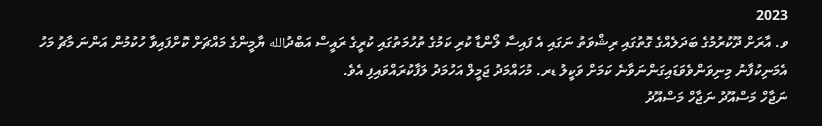2023
ވ. އާރަށް ދޫކުރުމުގެ ބަދަލެއްގެ ގޮތުގައި ރިޝްވަތު ނަގައި އެ ފައިސާ ލޯންޑާ ކުރި ކަމުގެ ތުހުމަތުގައި ކުރީގެ ރައީސް އަބްދުالله ޔާމީންގެ މައްޗަށް ކޮށްފައިވާ ހުކުމުން އަންނަ މާޗު މަހު އެމަނިކުފާނު މިނިވަންވެވަޑައިގަންނަވާނެ ކަމަށް ވަކީލު ޑރ. މުހައްމަދު ޖަމީލް އަހުމަދު ލަފާކުރައްވައިފި އެވެ.
ނަޖާހް މަސްއޫދު ނަޖާހް މަސްއޫދު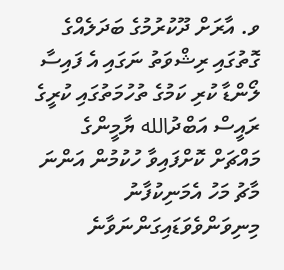ވ. އާރަށް ދޫކުރުމުގެ ބަދަލެއްގެ ގޮތުގައި ރިޝްވަތު ނަގައި އެ ފައިސާ ލޯންޑާ ކުރި ކަމުގެ ތުހުމަތުގައި ކުރީގެ ރައީސް އަބްދުالله ޔާމީންގެ މައްޗަށް ކޮށްފައިވާ ހުކުމުން އަންނަ މާޗު މަހު އެމަނިކުފާނު މިނިވަންވެވަޑައިގަންނަވާނެ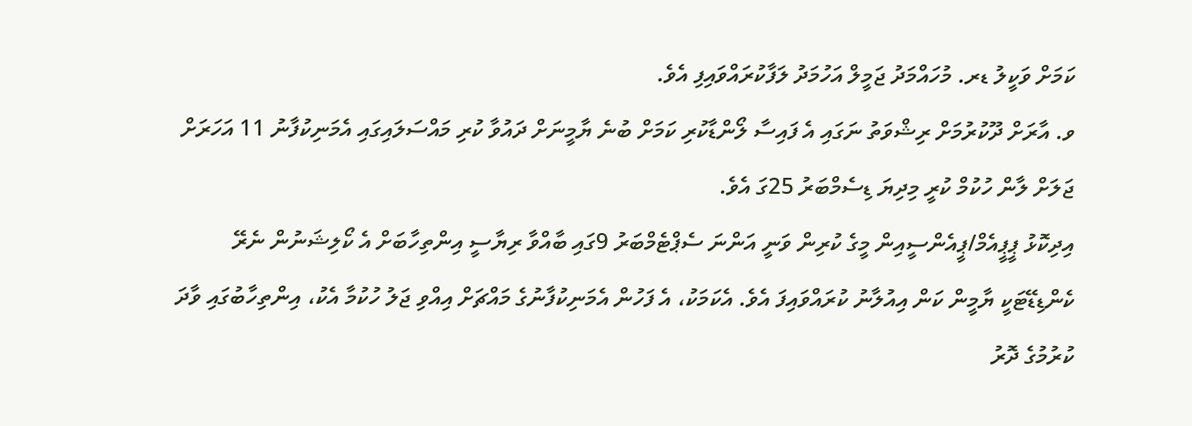ކަމަށް ވަކީލު ޑރ. މުހައްމަދު ޖަމީލް އަހުމަދު ލަފާކުރައްވައިފި އެވެ.
ވ. އާރަށް ދޫކުރުމަށް ރިޝްވަތު ނަގައި އެ ފައިސާ ލޯންޑާކުރި ކަމަށް ބުނެ ޔާމީނަށް ދައުވާ ކުރި މައްސަލައިގައި އެމަނިކުފާނު 11 އަހަރަށް ޖަލަށް ލާން ހުކުމް ކުރީ މިދިޔަ ޑިސެމްބަރު 25ގަ އެވެ.
އިދިކޮޅު ޕީޕީއެމް/ޕީއެންސީއިން މީގެ ކުރިން ވަނީ އަންނަ ސެޕްޓެމްބަރު 9ގައި ބާއްވާ ރިޔާސީ އިންތިހާބަށް އެ ކޯލިޝަނުން ނެރޭ ކެންޑިޑޭޓަކީ ޔާމީން ކަން އިއުލާނު ކުރައްވައިފަ އެވެ. އެކަމަކު، އެ ފަހުން އެމަނިކުފާނުގެ މައްޗަށް އިއްވި ޖަލު ހުކުމާ އެކު، އިންތިހާބުގައި ވާދަ ކުރުމުގެ ދޮރު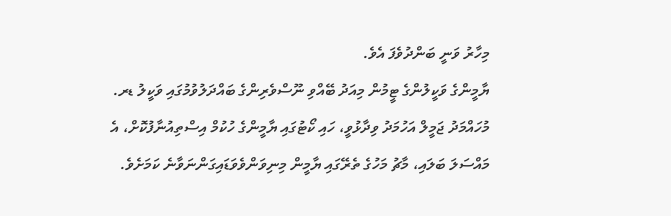މިހާރު ވަނީ ބަންދުވެފަ އެވެ.
ޔާމީންގެ ވަކީލުންގެ ޓީމުން މިއަދު ބޭއްވި ނޫސްވެރިންގެ ބައްދަލުވުމުގައި ވަކީލު ޑރ. މުހައްމަދު ޖަމީލް އަހުމަދު ވިދާޅުވީ، ހައި ކޯޓުގައި ޔާމީންގެ ހުކުމް އިސްތިއުނާފުކޮށް، އެ މައްސަލަ ބަލައި، މާޗު މަހުގެ ތެރޭގައި ޔާމީން މިނިވަންވެވަޑައިގަންނަވާނެ ކަމަށެވެ.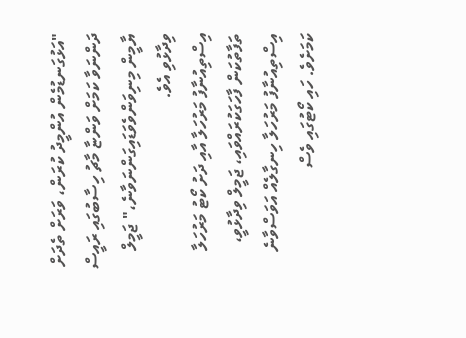"އަޅުގަނޑުމެން އުންމީދު ކުރަން، ވަރަށް ތެދަށް ދަންނަވާ ކަމަށް ވަންޏާ މާޗު ހިސާބުގައި ރައީސް ޔާމީން މިނިވަންވެވަޑައިގަންނަވާނެ،" ޖަމީލް ވިދާޅުވި އެވެ.
އިސްތިއުނާފު މަރުހަލާ އާއި ދަށު ކޯޓު މަރުހަލާ ތަފާތުކަން ފާހަގަކުރައްވައި، ޖަމީލް ވިދާޅުވީ، އިސްތިއުނާފު މަރުހަލާ ހިނގާލެއް އަވަސްވާނެ ކަމަށެވެ. ހައި ކޯޓުގައި ވެސް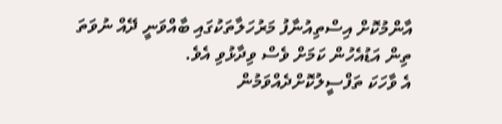އާންމުކޮށް އިސްތިއުނާފު މަރުހަލާތަކުގައި ބާއްވަނީ ދޭއް ނުވަތަ ތިން އަޑުއެހުން ކަމަށް ވެސް ވިދާޅުވި އެވެ.
އެ ވާހަކަ ތަފްސީލުކޮށްދެއްވަމުން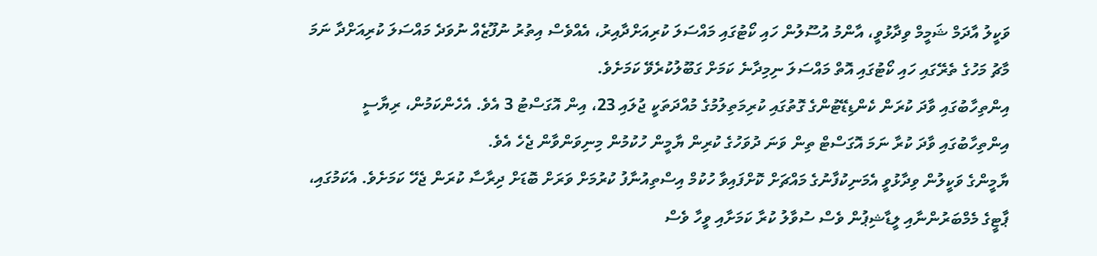ވަކީލު އާދަމް ޝަމީމް ވިދާޅުވީ، އާންމު އުސޫލުން ހައި ކޯޓުގައި މައްސަލަ ކުރިއަށްދާއިރު، އެއްވެސް އިތުރު ނުފޫޒެއް ނުވަދެ މައްސަލަ ކުރިއަށްދާ ނަމަ މާޗު މަހުގެ ތެރޭގައި ހައި ކޯޓުގައި އޮތް މައްސަލަ ނިމިދާނެ ކަމަށް ގަބޫލުކުރެވޭ ކަމަށެވެ.
އިންތިހާބުގައި ވާދަ ކުރަން ކެންޑިޑޭޓުންގެ ގޮތުގައި ކުރިމަތިލުމުގެ މުއްދަތަކީ ޖުލައި 23، އިން އޮގަސްޓު 3 އެވެ. އެހެންކަމުން، ރިޔާސީ އިންތިހާބުގައި ވާދަ ކުރާ ނަމަ އޮގަސްޓް ތިން ވަނަ ދުވަހުގެ ކުރިން ޔާމީން ހުކުމުން މިނިވަންވާން ޖެހެ އެވެ.
ޔާމީންގެ ވަކީލުން ވިދާޅުވީ އެމަނިކުފާނުގެ މައްޗަށް ކޮށްފައިވާ ހުކުމް އިސްތިއުނާފު ކުރުމަށް ވަރަށް ބޮޑަށް ދިރާސާ ކުރަން ޖެހޭ ކަމަށެވެ. އެކަމުގައި، ޕާޓީގެ މެމްބަރުންނާއި ލީޑާޝިޕުން ވެސް ސުވާލު ކުރާ ކަމަށާއި ވީހާ ވެސް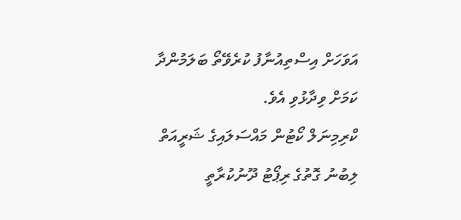އަވަހަށް އިސްތިއުނާފު ކުރެވޭތޯ ބަލަމުންދާ ކަމަށް ވިދާޅުވި އެވެ.
ކްރިމިނަލް ކޯޓުން މައްސަލައިގެ ޝަރީއަތް ލިބުނު ގޮތުގެ ރިޕޯޓު ދޫނުކުރާތީ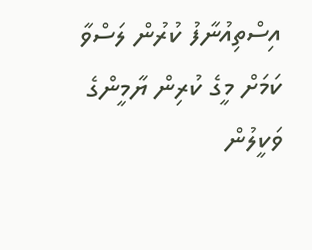އިސްތިއުނާފު ކުރުން ލަސްވާ ކަމަށް މީގެ ކުރިން ޔާމީންގެ ވަކީލުން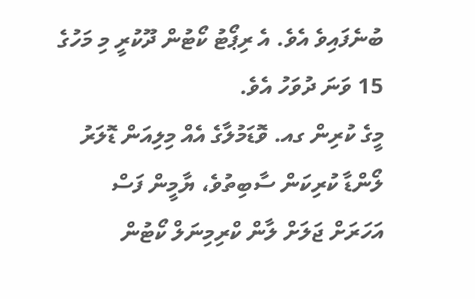ބުނެފައިވެ އެވެ. އެ ރިޕޯޓު ކޯޓުން ދޫކުރީ މި މަހުގެ 15 ވަނަ ދުވަހު އެވެ.
މީގެ ކުރިން ގއ. ވޮޑަމުލާގެ އެއް މިލިއަން ޑޮލަރު ލޯންޑާ ކުރިކަން ސާބިތުވެ، ޔާމީން ފަސް އަހަރަށް ޖަލަށް ލާން ކްރިމިނަލް ކޯޓުން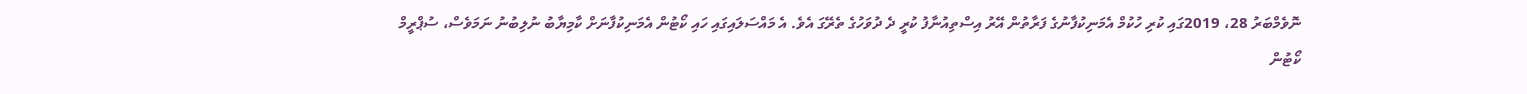ނޮވެމްބަރު 28، 2019ގައި ކުރި ހުކުމް އެމަނިކުފާނުގެ ފަރާތުން އޭރު އިސްތިއުނާފު ކުރީ ދެ ދުވަހުގެ ތެރޭގަ އެވެ. އެ މައްސަލައިގައި ހައި ކޯޓުން އެމަނިކުފާނަށް ކާމިޔާބު ނުލިބުނު ނަމަވެސް، ސުޕްރީމް ކޯޓުން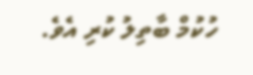ހުކުމް ބާތިލު ކުރި އެވެ.